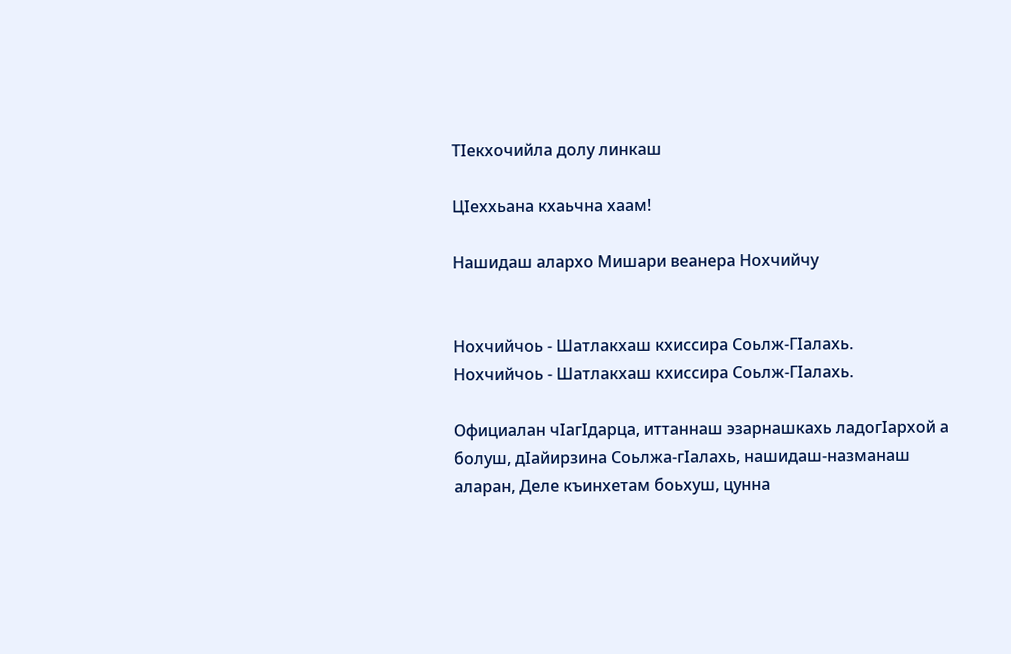ТIекхочийла долу линкаш

ЦIеххьана кхаьчна хаам!

Нашидаш алархо Мишари веанера Нохчийчу


Нохчийчоь - Шатлакхаш кхиссира Соьлж-ГIалахь.
Нохчийчоь - Шатлакхаш кхиссира Соьлж-ГIалахь.

Официалан чIагIдарца, иттаннаш эзарнашкахь ладогIархой а болуш, дIайирзина Соьлжа-гIалахь, нашидаш-назманаш аларан, Деле къинхетам боьхуш, цунна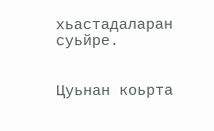хьастадаларан суьйре.


Цуьнан коьрта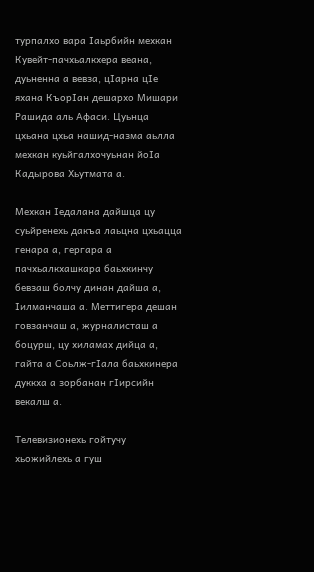турпалхо вара Iаьрбийн мехкан Кувейт-пачхьалкхера веана, дуьненна а вевза, цIарна цIе яхана КъорIан дешархо Мишари Рашида аль Афаси. Цуьнца цхьана цхьа нашид-назма аьлла мехкан куьйгалхочуьнан йоIа Кадырова Хьутмата а.

Мехкан Iедалана дайшца цу суьйренехь дакъа лаьцна цхьацца генара а, гергара а пачхьалкхашкара баьхкинчу бевзаш болчу динан дайша а, Iилманчаша а. Меттигера дешан говзанчаш а, журналисташ а боцурш, цу хиламах дийца а, гайта а Соьлж-гIала баьхкинера дуккха а зорбанан гIирсийн векалш а.

Телевизионехь гойтучу хьожийлехь а гуш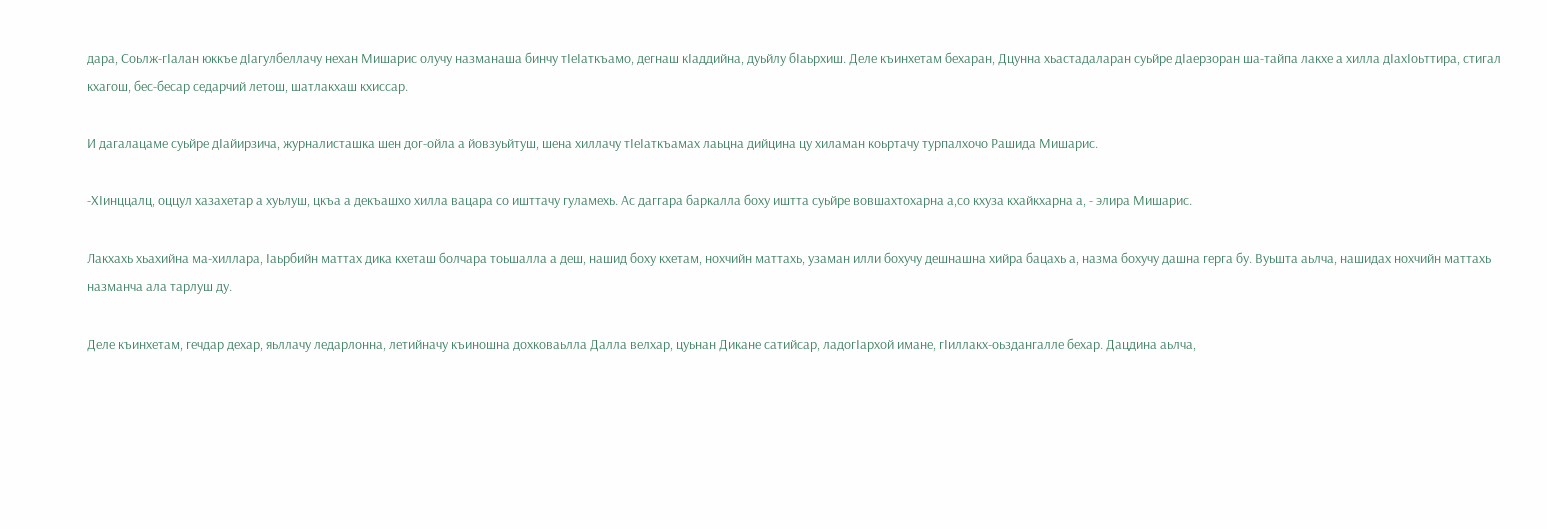дара, Соьлж-гIалан юккъе дIагулбеллачу нехан Мишарис олучу назманаша бинчу тIеIаткъамо, дегнаш кIаддийна, дуьйлу бIаьрхиш. Деле къинхетам бехаран, Дцунна хьастадаларан суьйре дIаерзоран ша-тайпа лакхе а хилла дIахIоьттира, стигал кхагош, бес-бесар седарчий летош, шатлакхаш кхиссар.

И дагалацаме суьйре дIайирзича, журналисташка шен дог-ойла а йовзуьйтуш, шена хиллачу тIеIаткъамах лаьцна дийцина цу хиламан коьртачу турпалхочо Рашида Мишарис.

-ХIинццалц, оццул хазахетар а хуьлуш, цкъа а декъашхо хилла вацара со ишттачу гуламехь. Ас даггара баркалла боху иштта суьйре вовшахтохарна а,со кхуза кхайкхарна а, - элира Мишарис.

Лакхахь хьахийна ма-хиллара, Iаьрбийн маттах дика кхеташ болчара тоьшалла а деш, нашид боху кхетам, нохчийн маттахь, узаман илли бохучу дешнашна хийра бацахь а, назма бохучу дашна герга бу. Вуьшта аьлча, нашидах нохчийн маттахь назманча ала тарлуш ду.

Деле къинхетам, гечдар дехар, яьллачу ледарлонна, летийначу къиношна дохковаьлла Далла велхар, цуьнан Дикане сатийсар, ладогIархой имане, гIиллакх-оьздангалле бехар. Дацдина аьлча,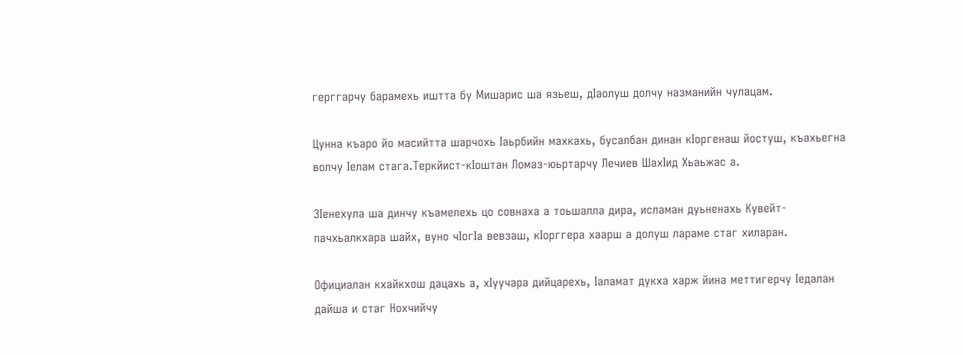герггарчу барамехь иштта бу Мишарис ша язьеш, дIаолуш долчу назманийн чулацам.

Цунна къаро йо масийтта шарчохь Iаьрбийн махкахь, бусалбан динан кIоргенаш йостуш, къахьегна волчу Iелам стага.Теркйист-кIоштан Ломаз-юьртарчу Лечиев ШахIид Хьаьжас а.

ЗIенехула ша динчу къамелехь цо совнаха а тоьшалла дира, исламан дуьненахь Кувейт-пачхьалкхара шайх, вуно чIогIа вевзаш, кIорггера хаарш а долуш лараме стаг хиларан.

Официалан кхайкхош дацахь а, хIуучара дийцарехь, Iаламат дукха харж йина меттигерчу Iедалан дайша и стаг Нохчийчу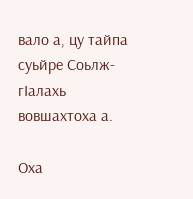вало а, цу тайпа суьйре Соьлж-гIалахь вовшахтоха а.

Оха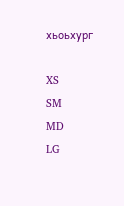хьоьхург

XS
SM
MD
LG